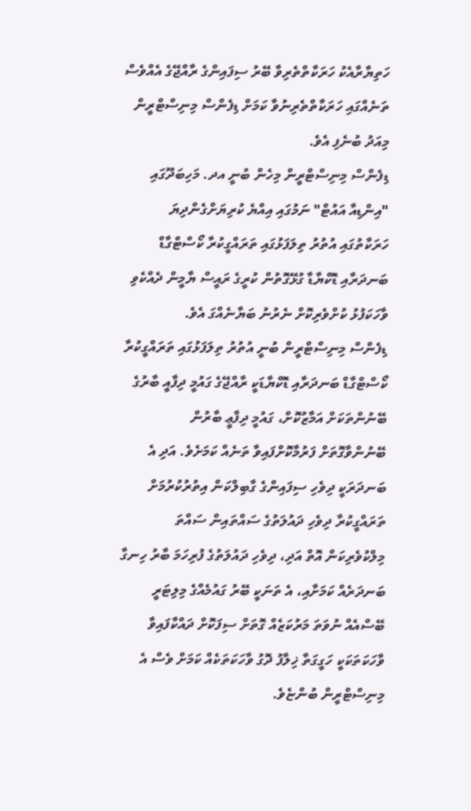ހަތިޔާރާއެކު ހަރަކާތްތެރިވާ ބޭރު ސިފައިންގެ ރާއްޖޭގެ އެއްވެސް ތަނެއްގައި ހަރަކާތްތެރިނުވާ ކަމަށް ޑިފެންސް މިނިސްޓްރީން މިއަދު ބުނެފި އެވެ.
ޑިފެންސް މިނިސްޓްރީން މިހެން ބުނީ އދ. މަހިބަދޫގައި "އިންޑިއާ އައުޓް" ނަމުގައި އިއްޔެ ކުރިޔަށްގެންދިޔަ ހަރަކާތުގައި އުތުރު ތިލަފަޅުގައި ތަރައްގީކުރާ ކޯސްޓްގާޑް ބަނދަރާއި ޑޮކްޔާޑާ ގުޅޭގޮތުން ކުރީގެ ރައީސް ޔާމީން ދެއްކެވި ވާހަކަފުޅު ކުށްވެރިކޮށް ނެރުނު ބަޔާނެއްގަ އެވެ.
ޑިފެންސް މިނިސްޓްރީން ބުނީ އުތުރު ތިލަފަޅުގައި ތަރައްގީކުރާ ކޯސްޓްގާޑް ބަނދަރާއި ޑޮކްޔާޑަކީ ރާއްޖޭގެ ގައުމީ ދިފާއީ ބާރުގެ ބޭނުންތަކަށް އަމާޒުކޮށް، ގައުމީ ދިފާޢީ ބާރުން ބޭނުންވާގޮތަށް ފަރުމާކޮށްފައިވާ ތަނެއް ކަމަށެވެ. އަދި އެ ބަނދަރަކީ ދިވެހި ސިފައިންގެ ގާބިލްކަން އިތުރުކުރުމަށް ތަރައްގީކުރާ ދިވެހި ދައުލަތުގެ ސައްތައިން ސައްތަ މިލްކުވެރިކަން އޮތް އަދި، ދިވެހި ދައުލަތުގެ ފުރިހަމަ ބާރު ހިނގާ ބަނދަރެއް ކަމަށާއި، އެ ތަނަކީ ބޭރު ގައުމެއްގެ މިލިޓަރީ ބޭސްއެއް ނުވަތަ މަރުކަޒެއް ގޮތަށް ސިފަކޮށް ދައްކާފައިވާ ވާހަކަތަކަކީ ހަގީގަތާ ޚިލާފު ދޮގު ވާހަކަތަކެއް ކަމަށް ވެސް އެ މިނިސްޓްރީން ބުންޏެވެ.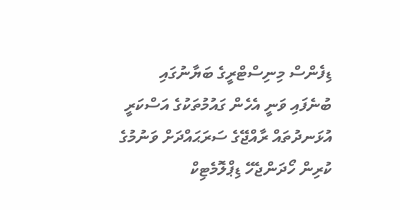ޑިފެންސް މިނިސްޓްރީގެ ބަޔާނުގައި ބުނެފައި ވަނީ އެހެން ގައުމުތަކުގެ އަސްކަރީ އުޅަނދުތައް ރާއްޖޭގެ ސަރަޙައްދަށް ވަނުމުގެ ކުރިން ހޯދަންޖެހޭ ޑިޕްލޮމެޓިކް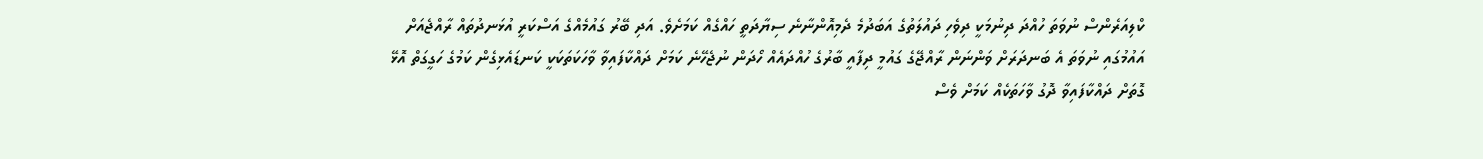ކްލިއަރެންސް ނުވަތަ ހުއްދަ ދިނުމަކީ ދިވެހި ދައުލަތުގެ އަބަދުމެ ދެމިއޮންނާނެ ސިޔާދަތީ ހައްގެއް ކަމަށެވެ. އަދި ބޭރު ގައުމެއްގެ އަސްކަރީ އުޅަނދުތައް ރާއްޖެއަށް އައުމުގައި ނުވަތަ އެ ބަނދަރަށް ވަންނަން ރާއްޖޭގެ ގައުމީ ދިފާއީ ބާރުގެ ހުއްދައެއް ހޯދަން ނުޖެހޭނެ ކަމަށް ދައްކާފައިވާ ވާހަކަތަކަކީ ކަނޑައެޅިގެން ކަމުގެ ހަގީގަތް އޮޅޭ ގޮތަށް ދައްކާފައިވާ ދޮގު ވާހަތަކެއް ކަމަށް ވެސް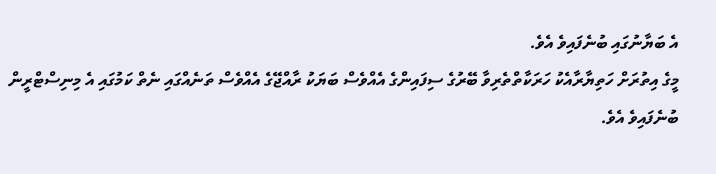އެ ބަޔާނުގައި ބުނެފައިވެ އެވެ.
މީގެ އިތުރަށް ހަތިޔާރާއެކު ހަރަކާތްތެރިވާ ބޭރުގެ ސިފައިންގެ އެއްވެސް ބަޔަކު ރާއްޖޭގެ އެއްވެސް ތަނެއްގައި ނެތް ކަމުގައި އެ މިނިސްޓްރީން ބުނެފައިވެ އެވެ.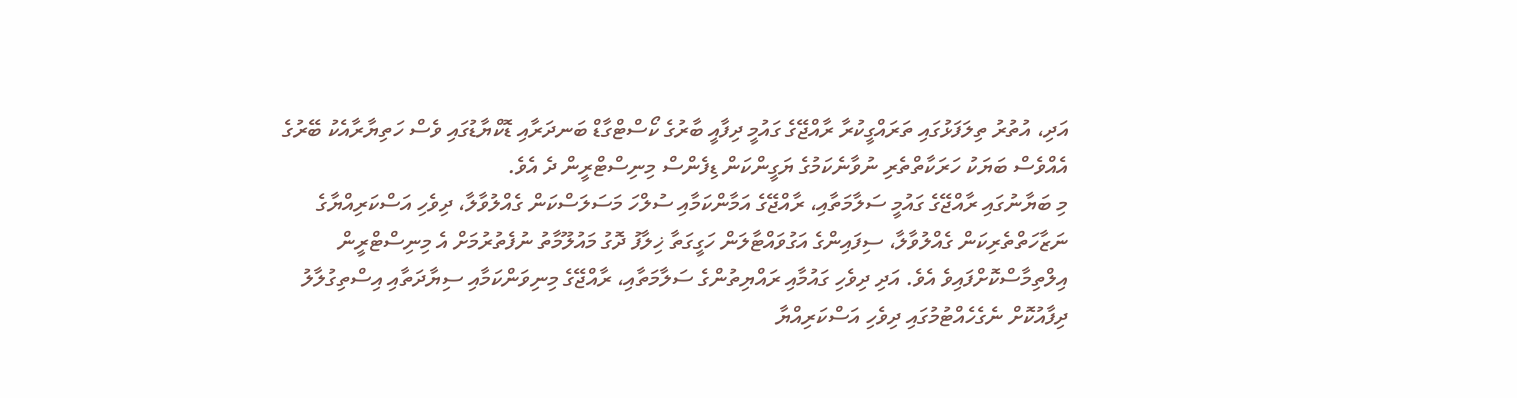އަދި، އުތުރު ތިލަފަޅުގައި ތަރައްގީކުރާ ރާއްޖޭގެ ގައުމީ ދިފާއީ ބާރުގެ ކޯސްޓްގާޑް ބަނދަރާއި ޑޮކްޔާޑުގައި ވެސް ހަތިޔާރާއެކު ބޭރުގެ އެއްވެސް ބަޔަކު ހަރަކާތްތެރި ނުވާނެކަމުގެ ޔަގީންކަން ޑިފެންސް މިނިސްޓްރީން ދެ އެވެ.
މި ބަޔާނުގައި ރާއްޖޭގެ ގައުމީ ސަލާމަތާއި، ރާއްޖޭގެ އަމާންކަމާއި ސުލްހަ މަސަލަސްކަން ގެއްލުވާލާ، ދިވެހި އަސްކަރިއްޔާގެ ނަޒާހަތްތެރިކަން ގެއްލުވާލާ، ސިފައިންގެ އަގުވައްޓާލަން ހަގީގަތާ ޚިލާފު ދޮގު މައުލޫމާތު ނުފެތުރުމަށް އެ މިނިސްޓްރީން އިލްތިމާސްކޮށްފައިވެ އެވެ. އަދި ދިވެހި ގައުމާއި ރައްޔިތުންގެ ސަލާމަތާއި، ރާއްޖޭގެ މިނިވަންކަމާއި ސިޔާދަތާއި އިސްތިގުލާލު ދިފާއުކޮށް ނެގެހެއްޓުމުގައި ދިވެހި އަސްކަރިއްޔާ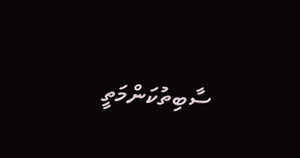ސާބިތުކަންމަތީ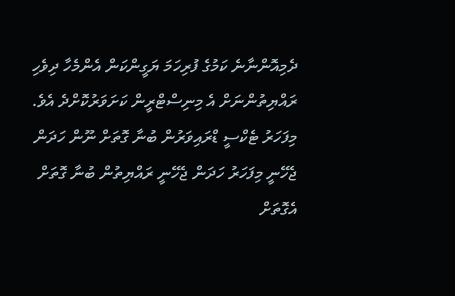ދެމިއޮންނާނެ ކަމުގެ ފުރިހަމަ ޔަގީންކަން އެންމެހާ ދިވެހި ރައްޔިތުންނަށް އެ މިނިސްޓްރީން ކަށަވަރުކޮށްދެ އެވެ.
މިފަހަރު ޓެކްސީ ޑްރައިވަރުން ބުނާ ގޮތަށް ނޫން ހަދަން ޖެހޭނީ މިފަހަރު ހަދަން ޖެހޭނީ ރައްޔިތުން ބުނާ ގޮތަށް އެގޮތަށް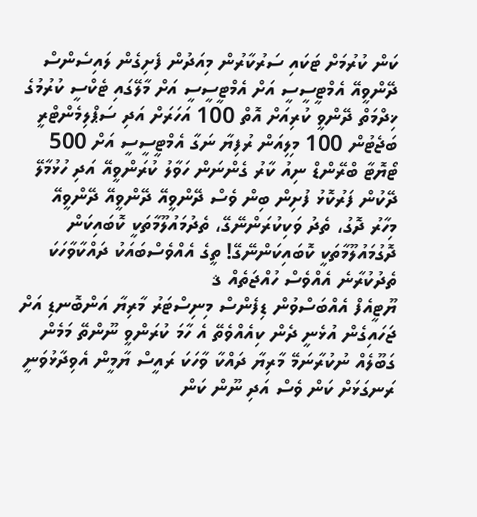ކަން ކުރުމަށް ޓަކައި ސަރުކާރުން މިއަދުން ފެށިގެން ލައިސެންސް ދޭންވީއޭ އެމްޓީސީސީ އަށް އެމްޓީސީސީ އަށް މާލޭގައި ޓެކްސީ ކުރުމުގެ ޚިދްމަތް ދޭންވީ ކުރިއަށް އޮތް 100 އަހަރަށް އަދި ސަޕްލިމެންޓްރީ ބަޖެޓުން 100 މިލިއަން ރުފިޔާ ނަގާ އެމްޓީސީސީ އަށް 500 ޓޯޔޮޓާ ބްރޭންޑް ނިއު ކާރު ގެންނަން ހަވާލު ކުރަންވީއޭ އަދި ހުޅުމާލޭ ދޭކުން ފަރުކޮޅު ފުށިން ބިން ވެސް ދޭންވީއޭ ދޭންވީއޭ ދޭންވީއޭ
މިހާރު ދޮގު، ތެދު ވަކިކުރަންނޭގޭ، ތެދުމައުލޫމާތަކީ ކޮބައިކަން ދޮގުމައުލޫމާތަކީ ކޮބައިކަންނޭގޭ! ތީގެ އެއްވެސްބައަކު ދައްކާވާހަކަ ތެދުކުރާނެ އެއްވެސް ހުއްޖަތެއް ޤ
ޔޫޓީއެފް އެއްބަސްވުން ޑިފެންސް މިނިސްޓަރު މާރިޔާ އަންބޮނޑި އަށް ޖަހައިގެން އުޅެނީ ދެން ކިއެއްވެތޭ އެ ހާމަ ކުރަންވީ ނޫންތޭ މަމެން ގަބޫލެއް ނުކުރާނަމޭ މާރިޔާ ދައްކާ ވާހަކަ ރައީސް ޔާމީން އެވިދާޅުވަނީ ރަނގަޅަށް ކަން ވެސް އަދި ނޫން ކަން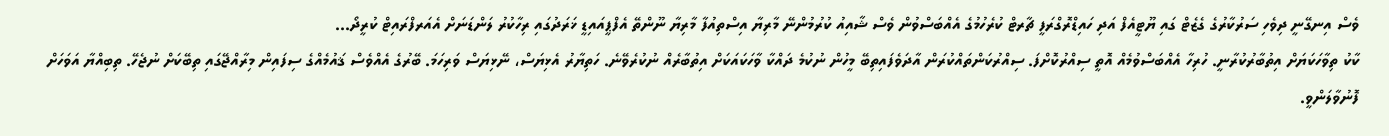ވެސް އިނގޭނީ ދިވެހި ސަރުކާރުގެ ގެޒެޓް ގައި ޔޫޓީއެފް އަދި ހައިޑްރޮގްރަފީ ޗާރޓް ކުރެހުމުގެ އެއްބަސްވުން ވެސް ޝާއިއު ކުރުމުންނޭ މާރިޔާ އިސްތިއުފާ މާރިޔާ ނޫންތޭ އެފްޕީއައިޑީ ޚަރަދުގައި ރިހާކުރު ލަންޑަނަށް އެއަރފްރައިޓް ކުރީދޯ...
ކާކު ތިވާހަކަޔަށް އިތުބާރުކުރާނީ. ހުރިހާ އެއްބަސްވުމެއް އޮތީ ސިއްރުކޮށްފަ. ސިއްރުކަންތައްކުރަން އާދަވެފައިތިބޭ މީހުން ނުކުމެ ދައްކާ ވާހަކައަކަށް އިތުބާރެއް ނުކުރެވޭނެ. ހަތިޔާރު އެޅިޔަސް، ނޭޅިޔަސް ވަރިހަމަ. ބޭރުގެ އެއްވެސް ޤައުމެއްގެ ސިފައިން މިރާއްޖޭގައި ތިބޭކަށް ނުޖެހޭ. ތިބިއްޔާ އަވަހަށް ފޮނުވާލަންވީ.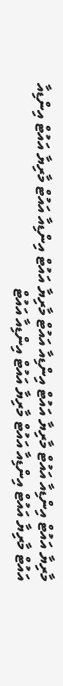މާރިޔާ އައުޓް އިންޑިއާ އައުޓް މާރިޔާ އައުޓް އިންޑިއާ އައުޓް މާރިޔާ އައުޓް އިންޑިއާ އައުޓް މާރިޔާ އައުޓް އިންޑިއާ އައުޓް މާރިޔާ އައުޓް އިންޑިއާ އައުޓް މާރިޔާ އައުޓް އިންޑިއާ އައުޓް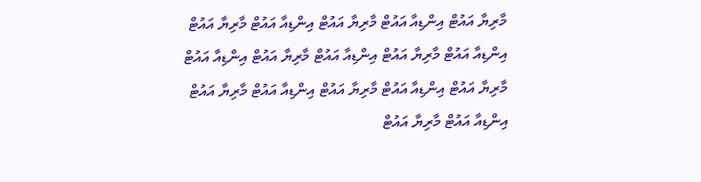މާރިޔާ އައުޓް އިންޑިއާ އައުޓް މާރިޔާ އައުޓް އިންޑިއާ އައުޓް މާރިޔާ އައުޓް އިންޑިއާ އައުޓް މާރިޔާ އައުޓް އިންޑިއާ އައުޓް މާރިޔާ އައުޓް އިންޑިއާ އައުޓް މާރިޔާ އައުޓް އިންޑިއާ އައުޓް މާރިޔާ އައުޓް އިންޑިއާ އައުޓް މާރިޔާ އައުޓް އިންޑިއާ އައުޓް މާރިޔާ އައުޓް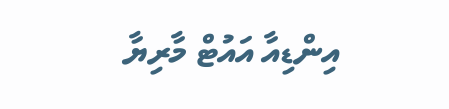އިންޑިއާ އައުޓް މާރިޔާ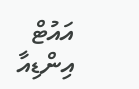އައުޓް އިންޑިއާ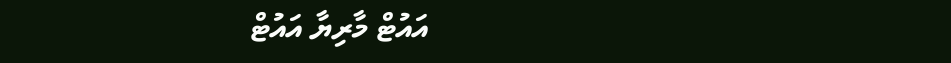އައުޓް މާރިޔާ އައުޓް